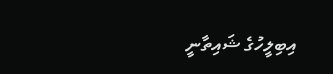އިބިލީހުގެ ޝައިތާނީ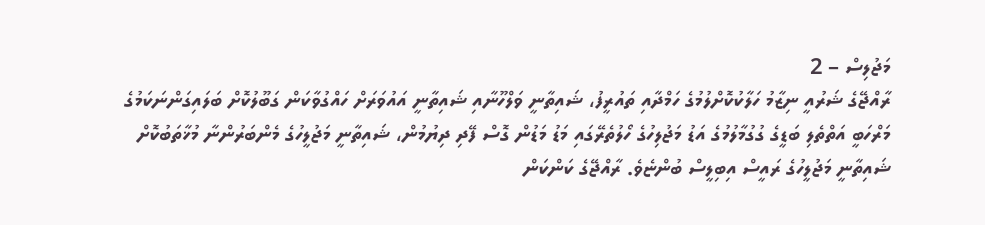މަޖުލިސް – 2
ރާއްޖޭގެ ޝަރުއީ ނިޒާމު ހަލާކުކޮށްލުމުގެ ހަމްދާއި ތައުރީފު، ޝައިތާނީ ވަލްހޫނާއި ޝައިތާނީ އައުވަރަށް ހައްގުވާކަން ގަބޫލުކޮށް ބަލައިގަންނަކަމުގެ މަރްހަބީ އަތްތެލި ބަޑީގެ ގުގުމާލުމުގެ އަޑު މަޖުލިހުގެ ހޯލުތެރޭގައި މަޑު މަޑުން ގޮސް ފޭދި ދިޔުމުން، ޝައިތާނީ މަޖުލީހުގެ މެންބަރުންނާ މުޚާތަބުކޮށް ޝައިތާނީ މަޖުލީހުގެ ރައީސް އިބިލީސް ބުންޏެވެ. ރާއްޖޭގެ ކަންކަން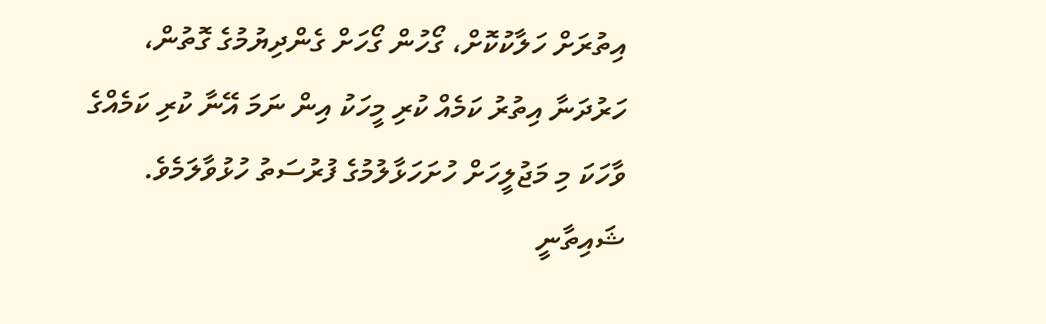އިތުރަށް ހަލާކުކޮށް، ގޯހުން ގޯހަށް ގެންދިޔުމުގެ ގޮތުން، ހަރުދަނާ އިތުރު ކަމެއް ކުރި މީހަކު އިން ނަމަ އޭނާ ކުރި ކަމެއްގެ ވާހަކަ މި މަޖުލީހަށް ހުށަހަޅާލުމުގެ ފުރުސަތު ހުޅުވާލަމެވެ.
ޝައިތާނީ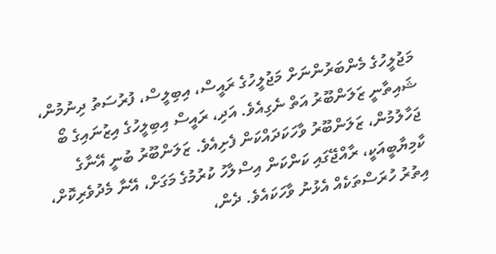މަޖުލީހުގެ މެންބަރުންނަށް މަޖުލީހުގެ ރައީސް، އިބިލީސް، ފުރުސަތު ދިނުމުން، ޝައިތާނީ ޒަލަންބޫރު އަތް ނެގިއެވެ. އަދި، ރައީސް އިބިލީހުގެ އިޒުނައިގެ ބޯ ޖަހާލުމުން، ޒަލަންބޫރު ވާހަކަދައްކަން ފެށިއެވެ. ޒަލަންބޫރު ބުނީ އޭނާގެ ކާމިޔާބީއަކީ، ރާއްޖޭގައި ކަންކަން އިސްލާހު ކުރުމުގެ މަގަށް، އޭނާ މެދުވެރިކޮށް، އިތުރު ހުރަސްތަކެއް އެޅުނު ވާހަކައެވެ. ދެން،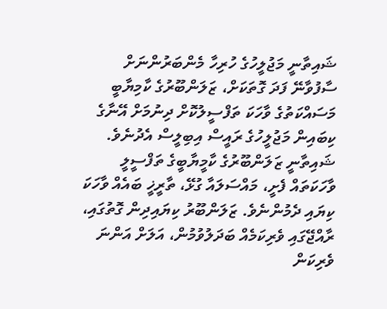ޝައިތާނީ މަޖުލީހުގެ ހުރިހާ މެންބަރުންނަށް ސާފުވާނޭ ފަދަ ގޮތަކަށް، ޒަލަންބޫރުގެ ކާމިޔާބީ މަސައްކަތުގެ ވާހަކަ ތަފްސީލުކޮށް ދިނުމަށް އޭނާގެ ކިބައިން މަޖުލީހުގެ ރައީސް އިބިލީސް އެދުނެވެ.
ޝައިތާނީ ޒަލަންބޫރުގެ ކާމީޔާބީގެ ތަފްސީލީ ވާހަކަތައް ފެށީ، މައްސަލައާ ގުޅޭ، ތާރީޚީ ބައެއް ވާހަކަ ކިޔައި ދެމުންނެވެ. ޒަލަންބޫރު ކިޔައިދިން ގޮތުގައި، ރާއްޖޭގައި ވެރިކަމެއް ބަދަލުވުމުން، އަލަށް އަންނަ ވެރިކަން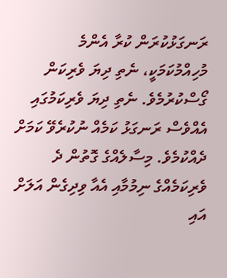ރަނގަޅުކުރަން ކުރާ އެންމެ މުހިއްމުކަމަކީ، ނެތި ދިޔަ ވެރިކަން ގޯސްކުރުމެވެ. ނެތި ދިޔަ ވެރިކަމުގައި އެއްވެސް ރަނގަޅު ކަމެއް ނުކުރެވޭ ކަމަށް ދެއްކުމެވެ. މިސާލެއްގެ ގޮތުން ދެ ވެރިކަމެއްގެ ނިމުމާއި އެއާ ވިދިގެން އަލަށް އައި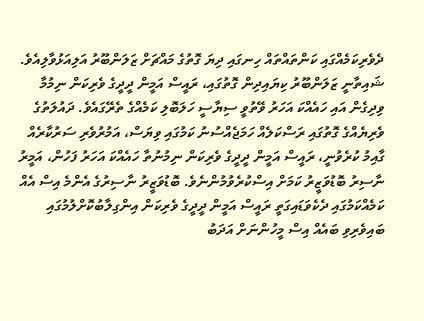ދެވެރިކަމެއްގައި ކަންތައްތައް ހިނގައި ދިޔަ ގޮތުގެ މައްޗަށް ޒަލަންބޫރު އަލިއަޅުވާލިއެވެ.
ޝައިތާނީ ޒަލަންބޫރު ކިޔައިދިން ގޮތުގައި، ރައީސް އަމީން ދީދީގެ ވެރިކަން ނިމުމާ ވިދިގެން އައި ހައެއްކަ އަހަރު ވޭތުވީ ސިޔާސީ ހަލަބޮލި ކަމެއްގެ ތެރޭގައެވެ. ދައުލަތުގެ ވެރިޔެއްގެ ގޮތުގައި ރަސްކަލެއް ހަމަޖެއްސުނު ކަމުގައި ވިޔަސް، އަމުރުވެރި ސަރުކާރެއް ގާއިމު ކުރެވުނީ، ރައީސް އަމީން ދީދީގެ ވެރިކަން ނިމުނުތާ ހައެއްކަ އަހަރު ފަހުން، އަމީރު ނާސިރު ބޮޑުވަޒީރު ކަމަށް އިސްކުރެވުމުންނެވެ. ބޮޑުވަޒީރު ނާސިރުގެ އެންމެ އިސް އެއް ކަމެއްކަމުގައި ދެކެވަޑައިގަތީ ރައީސް އަމީން ދީދީގެ ވެރިކަން އިންގިލާބުކޮށްލުމުގައި ބައިވެރިވި ބައެއް އިސް މީހުންނަށް އަދަބު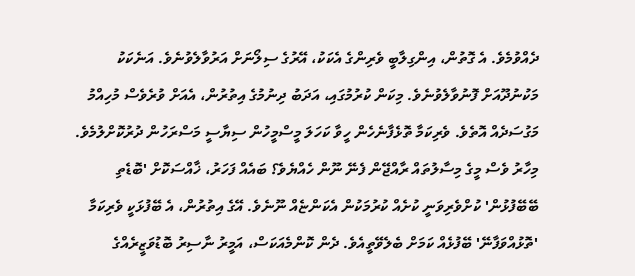ދެއްވުމެވެ. އެ ގޮތުން، އިންގިލާބީ ވެރިންގެ އެކަކު، އޭރުގެ ސިލޯނަށް އަރުވާލެވުނެވެ. އަނެކަކު މަކުނުދޫއަށް ފޮނުވާލެވުނެވެ. މިކަން ކުރުމުގައި، އަދަބު ދިނުމުގެ އިތުރުން، އެއަށް ވުރެވެސް މުހިއްމު މަގުސަދެއް އޮތެވެ. ވެރިކަމާ ތޮޅެފާނެހެން ހީވާ ކަހަލަ މީސްމީހުން ސިޔާސީ މަސްރަހުން ދުރުކޮށްލުމެވެ. މިހާރު ވެސް މީގެ މިސާލުތައް ރާއްޖޭން ފެނޭ ނޫން ހެއްޔެވެ؟ ބައެއް ފަހަރު، ޚާއްސަކޮށް 'ބޮޑެތި ބޭބޭފުޅުން' ކުށްވެރިވަނީ ކުށެއް ކުރުމަކުން އެކަންޏެއް ނޫނެވެ. އޭގެ އިތުރުން، އެ ބޭފުޅަކީ ވެރިކަމާ 'ތޮޅުއްވަފާނޭ' ބޭފުޅެއް ކަމަށް ބެލެވޭތީއެވެ. ދެން ކޮންމެއަކަސް، އަމީރު ނާސިރު ބޮޑުވަޒީރެއްގެ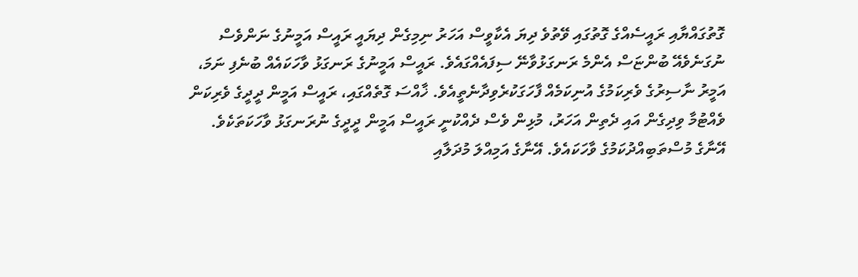ގޮތުގައްޔާއި ރައީސެއްގެ ގޮތުގައި ވޭތުވެ ދިޔަ އެކާވީސް އަހަރު ނިމިގެން ދިޔައީ ރައީސް އަމީނުގެ ނަންވެސް ނުގަނެވެއޭ ބުންޏަސް އެންމެ ރަނގަޅުވާނޭ ސިފައެއްގައެވެ. ރައީސް އަމީނުގެ ރަނގަޅު ވާހަކައެއް ބުނެފި ނަމަ، އަމީރު ނާސިރުގެ ވެރިކަމުގެ އުނިކަމެއް ފާހަގަކުރެވިދާނެތީއެވެ. ޚާއްސަ ގޮތެއްގައި، ރައީސް އަމީން ދީދީގެ ވެރިކަން ވެއްޓުމާ ވިދިގެން އައި ދެތިން އަހަރު، މުޅިން ވެސް ދެއްކުނީ ރައީސް އަމީން ދީދީގެ ނުރަނގަޅު ވާހަކަތަކެވެ. އޭނާގެ މުސްތަބިއްދުކަމުގެ ވާހަކައެވެ. އޭނާގެ އަމިއްލަ މުދަލާއި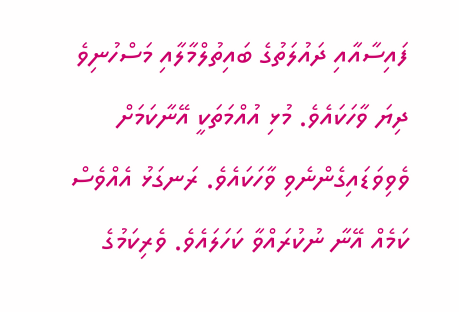ފައިސާއާއި ދައުލަތުގެ ބައިތުލްމާލާއި މަސްހުނިވެ ދިޔަ ވާހަކައެވެ. މުޅި އުއްމަތަކީ އޭނާކަމަށް ވެވިވަޑައިގެންނެވި ވާހަކައެވެ. ރަނގަޅު އެއްވެސް ކަމެއް އޭނާ ނުކުރައްވާ ކަހަލައެވެ. ވެރިކަމުގެ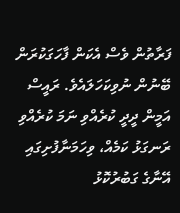ފަރާތުން ވެސް އެކަން ފާހަގަކުރަން ބޭނުން ނުވިކަހަލައެވެ. ރައީސް އަމީން ދީދީ ކުރެއްވި ނަމަ ކުރެއްވި ރަނގަޅު ކަމެއް، ވިހަމަނާފުށިގައި އޭނާގެ ގަބުރުކޮޅު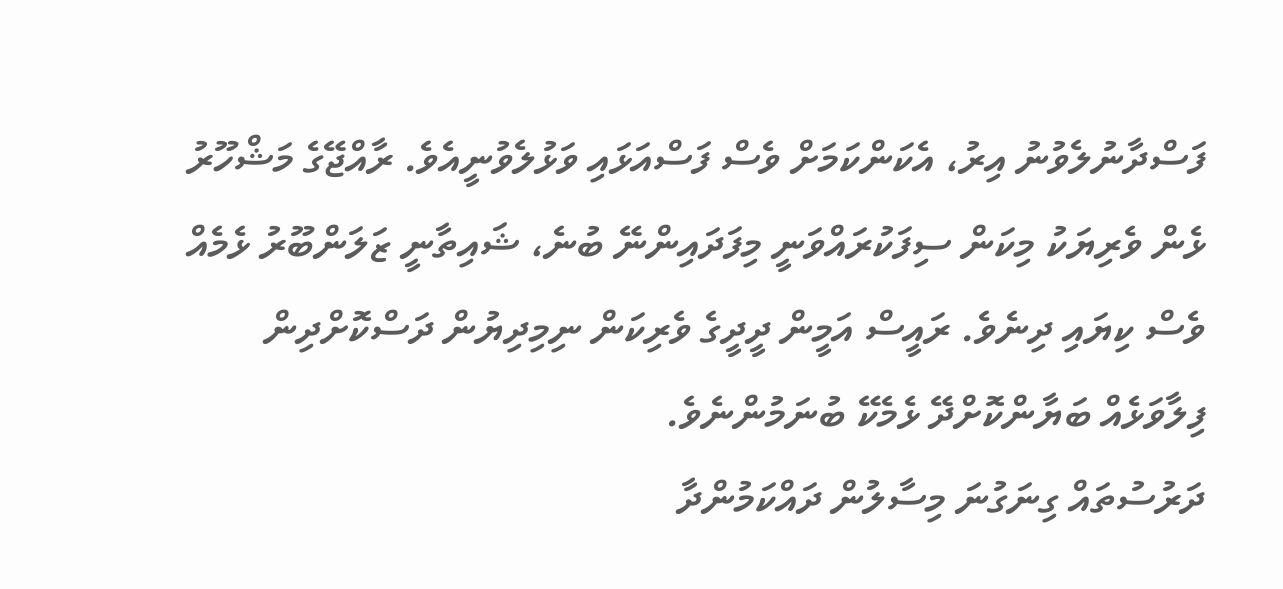ފަސްދާނުލެވުނު އިރު، އެކަންކަމަށް ވެސް ފަސްއަޅައި ވަޅުލެވުނީއެވެ. ރާއްޖޭގެ މަޝްހޫރު ޅެން ވެރިޔަކު މިކަން ސިފަކުރައްވަނީ މިފަދައިންނޭ ބުނެ، ޝައިތާނީ ޒަލަންބޫރު ޅެމެއް ވެސް ކިޔައި ދިނެވެ. ރައީސް އަމީން ދީދީގެ ވެރިކަން ނިމިދިޔުން ދަސްކޮށްދިން ފިލާވަޅެއް ބަޔާންކޮށްދޭ ޅެމެކޭ ބުނަމުންނެވެ.
ދަރުސުތައް ގިނަގުނަ މިސާލުން ދައްކަމުންދާ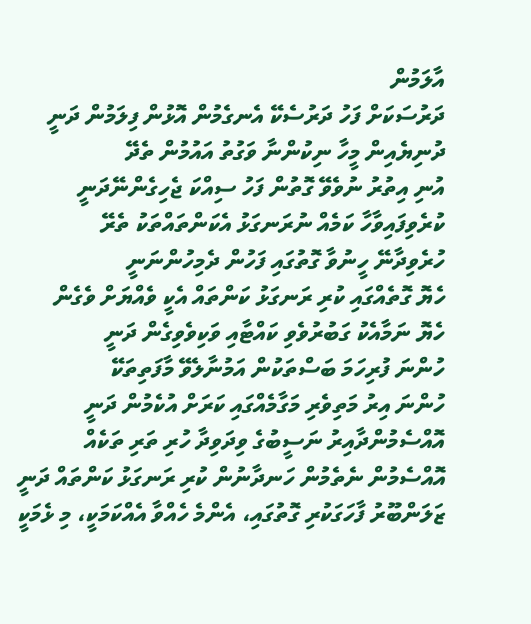އާލަމުން
ދަރުސަކަށް ފަހު ދަރުސެކޭ އެނގެމުން އޮޅުން ފިލަމުން ދަނީ
ދުނިޔެއިން މީހާ ނިކުންނާ ވަގުތު އައުމުން ތެދޭ
އުނި އިތުރު ނުވެވޭ ގޮތުން ފަހު ސިއްކަ ޖެހިގެންނޭދަނީ
ކުރެވިފައިވާހާ ކަމެއް ނުރަނގަޅު އެކަންތައްތަކު ތެރޭ
ހުރެވިދާނޭ ހީނުވާ ގޮތުގައި ފަހުން ދެމިހުންނަނީ
ހެޔޮ ގޮތެއްގައި ކުރި ރަނގަޅު ކަންތައް އެކީ ވެއްޔަށް ވެގެން
ހެޔޮ ނަމާއެކު ގަބުރުވެވި ކައްޓާއި ވަކިވެވިގެން ދަނީ
ހުންނަ ފުރިހަމަ ބަސްތަކުން އަމުނާލެވޭ މާފަތިތަކޭ
ހުންނަ އިރު މަތިވެރި މަގާމެއްގައި ކަރަށް އުކެމުން ދަނީ
އޮއްސެމުންދާއިރު ނަސީބުގެ ވިދަވިދާ ހުރި ތަރި ތަކެއް
އޮއްސެމުން ނެތެމުން ހަނދާނުން ކުރި ރަނގަޅު ކަންތައް ދަނީ
ޒަލަންބޫރު ފާހަގަކުރި ގޮތުގައި، އެންމެ ހެއްވާ އެއްކަމަކީ، މި ޅެމަކީ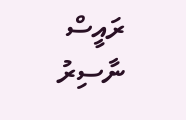ރައީސް ނާސިރު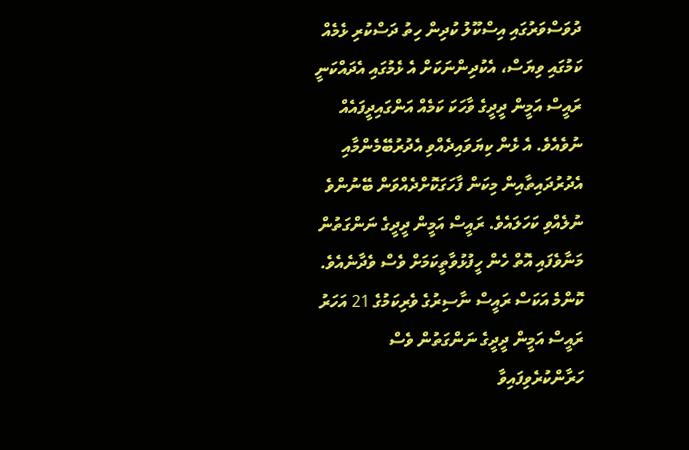ދުވަސްވަރުގައި އިސްކޫލު ކުދިން ހިތު ދަސްކުރި ޅެމެއް ކަމުގައި ވިޔަސް، އެކުދިންނަކަށް އެ ޅެމުގައި އެދައްކަނީ ރައީސް އަމީން ދީދީގެ ވާހަކަ ކަމެއް އަންގައިދީފައެއް ނުވެއެވެ. އެ ޅެން ކިޔަވައިދެއްވި އެދުރުބޭމެންމާއި އެދުރުދައިތާއިން މިކަން ފާހަގަކޮށްދެއްވަން ބޭނުންވެ ނުލެއްވި ކަހަލައެވެ. ރައީސް އަމީން ދީދީގެ ނަންގަތުން މަނާވެފައި އޮތް ހެން ހީފުޅުވާތީކަމަށް ވެސް ވެދާނެއެވެ. ކޮންމެ އަކަސް ރައީސް ނާސިރުގެ ވެރިކަމުގެ 21 އަހަރު ރައީސް އަމީން ދީދީގެ ނަންގަތުން ވެސް ހަރާންކުރެވިފައިވާ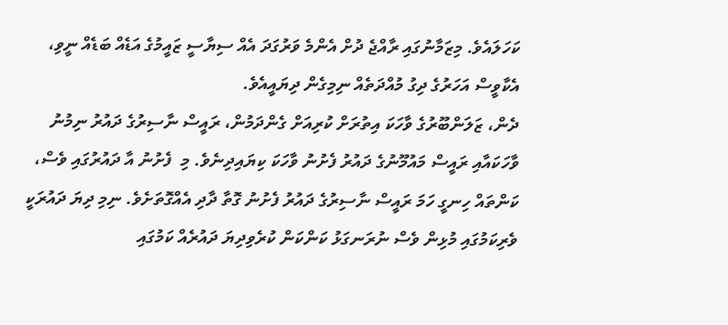ކަހަލައެވެ. މިޒަމާނުގައި ރާއްޖެ ދުށް އެންމެ ވަރުގަދަ އެއް ސިޔާސީ ޒައީމުގެ އަޑެއް ބަޑެއް ނީވި، އެކާވީސް އަހަރުގެ ދިގު މުއްދަތެއް ނިމިގެން ދިޔައީއެވެ.
ދެން، ޒަލަންބޫރުގެ ވާހަކަ އިތުރަށް ކުރިއަށް ގެންދަމުން، ރައީސް ނާސިރުގެ ދައުރު ނިމުނު ވާހަކައާއި ރައީސް މައުމޫނުގެ ދައުރު ފެށުނު ވާހަކަ ކިޔައިދިނެވެ. މި  ފެށުނު އާ ދައުރުގައި ވެސް، ކަންތައް ހިނގީ ހަމަ ރައީސް ނާސިރުގެ ދައުރު ފެށުނު ގޮތާ ދާދި އެއްގޮތަށެވެ. ނިމި ދިޔަ ދައުރަކީ ވެރިކަމުގައި މުޅިން ވެސް ނުރަނގަޅު ކަންކަން ކުރެވިދިޔަ ދައުރެއް ކަމުގައި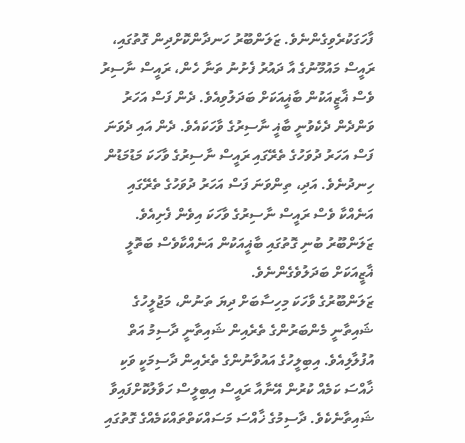ފާހަގަކުރެވިގެންނެވެ. ޒަލަންބޫރު ހަނދާންކޮށްދިން ގޮތުގައި، ރައީސް މައުމޫނުގެ އާ ދައުރު ފެށުނު ތަނާ ހެން، ރައީސް ނާސިރު ވެސް ޣާޒީއަކުން ބާޣީއަކަށް ބަދަލުވިއެވެ. ދެން ފަސް އަހަރު ވަންދެން ދެކެވުނީ ބާޣީ ނާސިރުގެ ވާހަކައެވެ. ދެން އައި ދެވަނަ ފަސް އަހަރު ދުވަހުގެ ތެރޭގައި ރައީސް ނާސިރުގެ ވާހަކަ މަޑުމަޑުން ހިނދުނެވެ. އަދި، ތިންވަނަ ފަސް އަހަރު ދުވަހުގެ ތެރޭގައި އަނެއްކާ ވެސް ރައީސް ނާސިރުގެ ވާހަކަ އިވެން ފެށިއެވެ. ޒަލަންބޫރު ބުނި ގޮތުގައި ބާޣީއަކުން އަނެއްކާވެސް ބަތޮލީ ޣާޒީއަކަށް ބަދަލުވެގެންނެވެ.
ޒަލަންބޫރުގެ ވާހަކަ މިހިސާބަށް ދިޔަ ތަނުން، މަޖުލީހުގެ ޝައިތާނީ މެންބަރުންގެ ތެރެއިން ޝައިތާނީ ދާސިމު އަތް އުފުލާލިއެވެ. އިބިލީހުގެ އައުވާނުންގެ ތެރެއިން ދާސިމަކީ ވަކި ޚާއްސަ ކަމެއް ކުރުން އޭނާއާ ރައީސް އިބިލީސް ހަވާލުކޮށްފައިވާ ޝައިތާނެކެވެ. ދާސިމުގެ ޚާއްސަ މަސައްކަތްތައްކަމެއްގެ ގޮތުގައި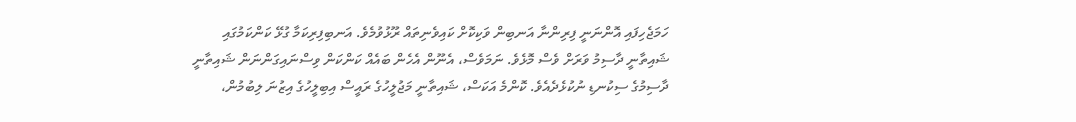ހަމަޖެހިފައި އޮންނަނީ ފިރިންނާ އަނބިން ވަކިކޮށް ކައިވެނިތައް ރޫޅުވުމެވެ. އަނބިފިރިކަމާ ގުޅޭ ކަންކަމުގައި ޝައިތާނީ ދާސިމު ވަރަށް ވެސް މޮޅެވެ. ނަމަވެސް، އެނޫން އެހެން ބައެއް ކަންކަން ވިސްނައިގަންނަން ޝައިތާނީ ދާސިމުގެ ސިކުނޑި ނުކުޅެދެއެވެ. ކޮންމެ އަކަސް، ޝައިތާނީ މަޖުލީހުގެ ރައީސް އިބިލީހުގެ އިޒުނަ ލިބުމުން،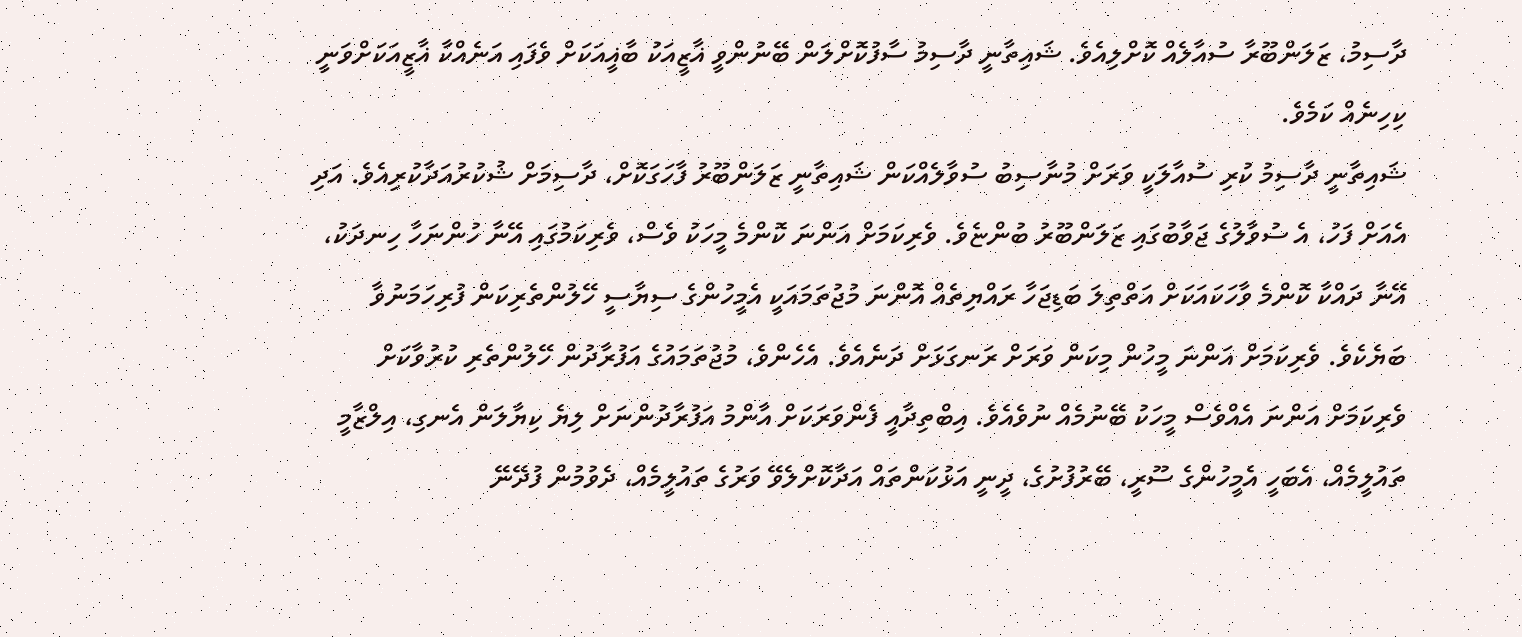ދާސިމު، ޒަލަންބޫރާ ސުއާލެއް ކޮށްލިއެވެ. ޝައިތާނީ ދާސިމު ސާފުކޮށްލަން ބޭނުންވީ ޣާޒީއަކު ބާޣީއަކަށް ވެފައި އަނެއްކާ ޣާޒީއަކަށްވަނީ ކިހިނެއް ކަމެވެ.
ޝައިތާނީ ދާސިމު ކުރި ސުއާލަކީ ވަރަށް މުނާސިބު ސުވާލެއްކަން ޝައިތާނީ ޒަލަންބޫރު ފާހަގަކޮށް، ދާސިމަށް ޝުކުރުއަދާކުރިއެވެ. އަދި އެއަށް ފަހު، އެ ސުވާލުގެ ޖަވާބުގައި ޒަލަންބޫރު ބުންޏެވެ. ވެރިކަމަށް އަންނަ ކޮންމެ މީހަކު ވެސް، ވެރިކަމުގައި އޭނާ ހުންނަހާ ހިނދަކު، އޭނާ ދައްކާ ކޮންމެ ވާހަކައަކަށް އަތްތިލަ ބަޑިޖަހާ ރައްޔިތެއް އޮންނަ މުޖުތަމައަކީ އެމީހުންގެ ސިޔާސީ ހޭލުންތެރިކަން ފުރިހަމަނުވާ ބަޔެކެވެ. ވެރިކަމަށް އަންނަ މީހުން މިކަން ވަރަށް ރަނގަޅަށް ދަނެއެވެ. އެހެންވެ، މުޖުތަމައުގެ އަފުރާދުން ހޭލުންތެރި ކުރުވާކަށް ވެރިކަމަށް އަންނަ އެއްވެސް މީހަކު ބޭނުމެއް ނުވެއެވެ. އިބްތިދާއީ ފެންވަރަކަށް އާންމު އަފުރާދުންނަށް ލިޔެ ކިޔާލަން އެނގި، އިލްޒާމީ ތައުލީމެއް، އެބަހީ އެމީހުންގެ ސޫރީ، ބޭރުފުށުގެ، ދީނީ އަޅުކަންތައް އަދާކޮށްލެވޭ ވަރުގެ ތައުލީމެއް، ދެވުމުން ފުދޭނޭ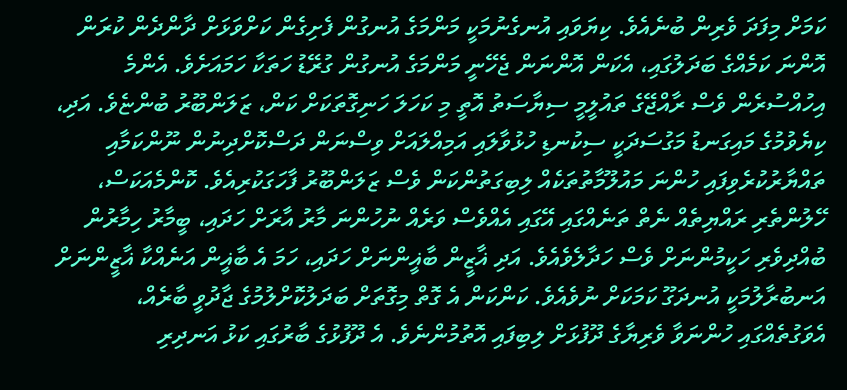ކަމަށް މިފަދަ ވެރިން ބުނެއެވެ. ކިޔަވައި އުނގެނުމަކީ މަންމަގެ އުނގުން ފެށިގެން ކަށްވަޅަށް ދާންދެން ކުރަން އޮންނަ ކަމެއްގެ ބަދަލުގައި، އެކަން އޮންނަން ޖެހޭނީ މަންމަގެ އުނގުން ގުރޭޑު ހަތަކާ ހަމައަށެވެ. އެންމެ އިހުއްސުރެން ވެސް ރާއްޖޭގެ ތައުލީމީ ސިޔާސަތު އޮތީ މި ކަހަލަ ހަނިގޮތަކަށް ކަން، ޒަލަންބޫރު ބުންޏެވެ. އަދި، ކިޔެވުމުގެ މައިގަނޑު މަގުސަދަކީ ސިކުނޑި ހުޅުވާލައި އަމިއްލައަށް ވިސްނަން ދަސްކޮށްދިނުން ނޫންކަމާއި ތައްޔާރުކުރެވިފައި ހުންނަ މައުލޫމާތުތަކެއް ލިބިގަތުންކަން ވެސް ޒަލަންބޫރު ފާހަގަކުރިއެވެ. ކޮންމެއަކަސް، ހޭލުންތެރި ރައްޔިތެއް ނެތް ތަނެއްގައި އޭގައި އެއްވެސް ވަރެއް ނުހުންނަ މާރު އާރަށް ހަދައި، ބީމާރު ހިމާރުން ބުއްދިވެރި ހަކީމުންނަށް ވެސް ހަދާލެވެއެވެ. އަދި ޣާޒީން ބާޣީންނަށް ހަދައި، ހަމަ އެ ބާޣީން އަނެއްކާ ޣާޒީންނަށް އަނބުރާލުމަކީ އުނދަގޫ ކަމަކަށް ނުވެއެވެ. ކަންކަން އެ ގޮތް މިގޮތަށް ބަދަލުކޮށްލުމުގެ ޖާދުވީ ބާރެއް، އެވަގުތެއްގައި ހުންނަވާ ވެރިޔާގެ ދޫފުޅަށް ލިބިފައި އޮތުމުންނެވެ. އެ ދޫފުޅުގެ ބާރުގައި ކަޅު އަނދިރި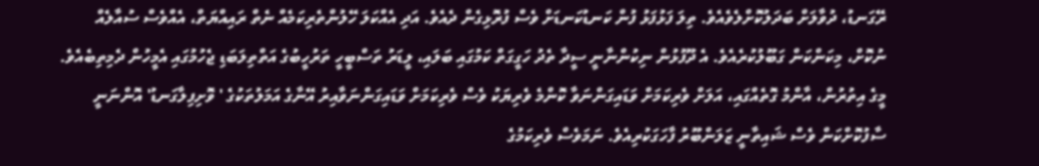ރޭގަނޑު، ދުވާލަށް ބަދަލުކޮށްލެވެއެވެ. ތިލަ ފަޅުފަޅު ފުން ކަނޑުކަނޑަށް ވެސް ފުރޮޅިގެން ދެއެވެ. އަދި އެއްކަލަ ހޭލުންތެރިކަމެއް ނެތް ރައިއްޔަތް، އެއްވެސް ސުއާލެއް ނުކޮށް، މިކަންކަން ގަބޫލުކުރެއެވެ. އެ ދޫފުޅުން ނިކުންނާނީ ސީދާ ތެދު ހަގީގަތް ކަމުގައި ބަލައި، ލީޑަރު ތަސްބީހީ ތަރުހީބުގެ އަތްތިލަބަޑި ޖެހުމުގައި އެމީހުން ދެމިތިބެއެވެ.
މީގެ އިތުރުން، އާންމު ގޮތެއްގައި، އަލަށް ވެރިކަމަށް ވަޑައިގަންނަވާ ކޮންމެ ވެރިޔަކު ވެސް ވެރިކަމަށް ވަޑައިގަންނަވާއިރު އޭނާގެ އަމަލުތަކުގެ ' ވޮށިފިލާގަނޑު' އޮންނަނީ ސާފުކޮށްކަން ވެސް ޝައިތާނީ ޒަލަންބޫރު ފާހަގަކުރިއެވެ. ނަމަވެސް ވެރިކަމުގެ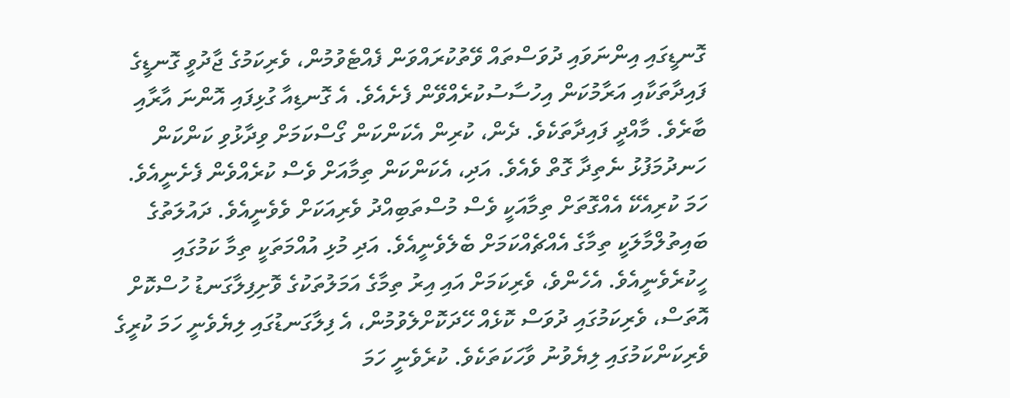ގޮނޑީގައި އިންނަވައި ދުވަސްތައް ވޭތުކުރައްވަން ފެއްޓެވުމުން، ވެރިކަމުގެ ޖާދުވީ ގޮނޑީގެ ފައިދާތަކާއި އަރާމުކަން އިހުސާސުކުރެއްވޭން ފެށެއެވެ. އެ ގޮނޑިއާ ގުޅިފައި އޮންނަ އާރާއި ބާރެވެ. މާއްދީ ފައިދާތަކެވެ. ދެން، ކުރިން އެކަންކަން ގޯސްކަމަށް ވިދާޅުވި ކަންކަން ހަނދުމަފުޅު ނެތިދާ ގޮތް ވެއެވެ. އަދި، އެކަންކަން ތިމާއަށް ވެސް ކުރެއްވެން ފެށެނީއެވެ. ހަމަ ކުރިއެކޭ އެއްގޮތަށް ތިމާއަކީ ވެސް މުސްތަބިއްދު ވެރިއަކަށް ވެވެނީއެވެ. ދައުލަތުގެ ބައިތުލްމާލަކީ ތިމާގެ އެއްޗެއްކަމަށް ބެލެވެނީއެވެ. އަދި މުޅި އުއްމަތަކީ ތިމާ ކަމުގައި ހީކުރެވެނީއެވެ. އެހެންވެ، ވެރިކަމަށް އައި އިރު ތިމާގެ އަމަލުތަކުގެ ވޮށިފިލާގަނޑު ހުސްކޮށް އޮތަސް، ވެރިކަމުގައި ދުވަސް ކޮޅެއް ހޭދަކޮށްލެވުމުން، އެ ފިލާގަނޑުގައި ލިޔެވެނީ ހަމަ ކުރީގެ ވެރިކަންކަމުގައި ލިޔެވުނު ވާހަކަތަކެވެ. ކުރެވެނީ ހަމަ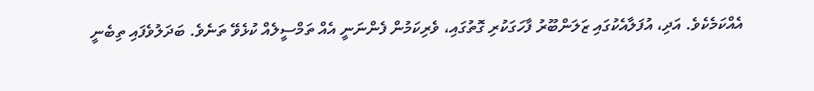އެއްކަމެކެވެ. އަދި، އުފަލާއެކުގައި ޒަލަންބޫރު ފާހަގަކުރި ގޮތުގައި، ވެރިކަމުން ފެންނަނީ އެއް ތަމްސީލެއް ކުޅެވޭ ތަނެވެ. ބަދަލުވެފައި ތިބެނީ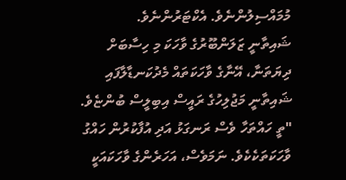މުމައްސިލުންނެވެ. އެކްޓަރުންނެވެ.
ޝައިތާނީ ޒަލަންބޫރުގެ ވާހަކަ މި ހިސާބަށް ދިޔަތަނާ، އޭނާގެ ވާހަކަތައް މެދުކަނޑާލާފައި ޝައިތާނީ މަޖުލިހުގެ ރައީސް އިބިލީސް ބުންޏެވެ. "ތީ ހައްތަހާ ވެސް ރަނގަޅު އަދި އުފާކުރުން ހައްގު ވާހަކަތަކެކެވެ. ނަމަވެސް، އަހަރެންގެ ވާހަކައަކީ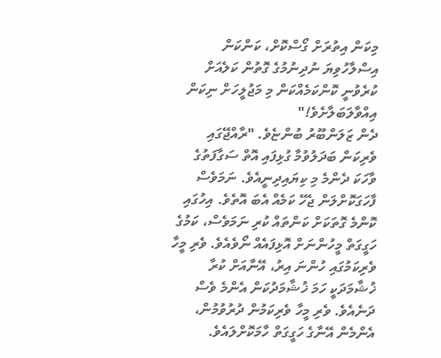މިކަން އިތުރަށް ގޯސްކޮށް، ކަންކަން އިސްލާހުވިޔަ ނުދިނުމުގެ ގޮތުން ކަލެއަށް ކުރެވުނީ ކޮންކަމެއްކަން މި މަޖުލީހަށް ނިކަން އިއްވާލަބަލާށެވެ!"
ދެން ޒަލަންބޫރު ބުންޏެވެ. "ރާއްޖޭގައި ވެރިކަން ބަދަލުވުމާ ގުޅިފައި އޮތް ސަގާފަތުގެ ވާހަކަ ދެންމެ މި ކިޔައިދިނީއެވެ. ނަމަވެސް ފާހަގަކޮށްލަން ޖެހޭ ކަމެއް އެބަ އޮތެވެ. އިހުގައި ކޮންމެ ގޮތަކަށް ކަންތައް ކުރި ނަމަވެސް، ކަމުގެ ހަގީގަތް މީހުންނަށް އޮޅިފައެއް ނޯވެއެވެ. ވެރި މީހާ ވެރިކަމުގައި ހުންނަ އިރު، އޭނާއަށް ކުރާ ޚުޝާމަދަކީ ހަމަ ޚުޝާމަދުކަން އެންމެ ވެސް ދަނެއެވެ. ވެރި މީހާ ވެރިކަމުން ދުރުވުމުން، އެންމެން އޭނާގެ ހަގީގަތް ހާމަކޮށްލައެވެ.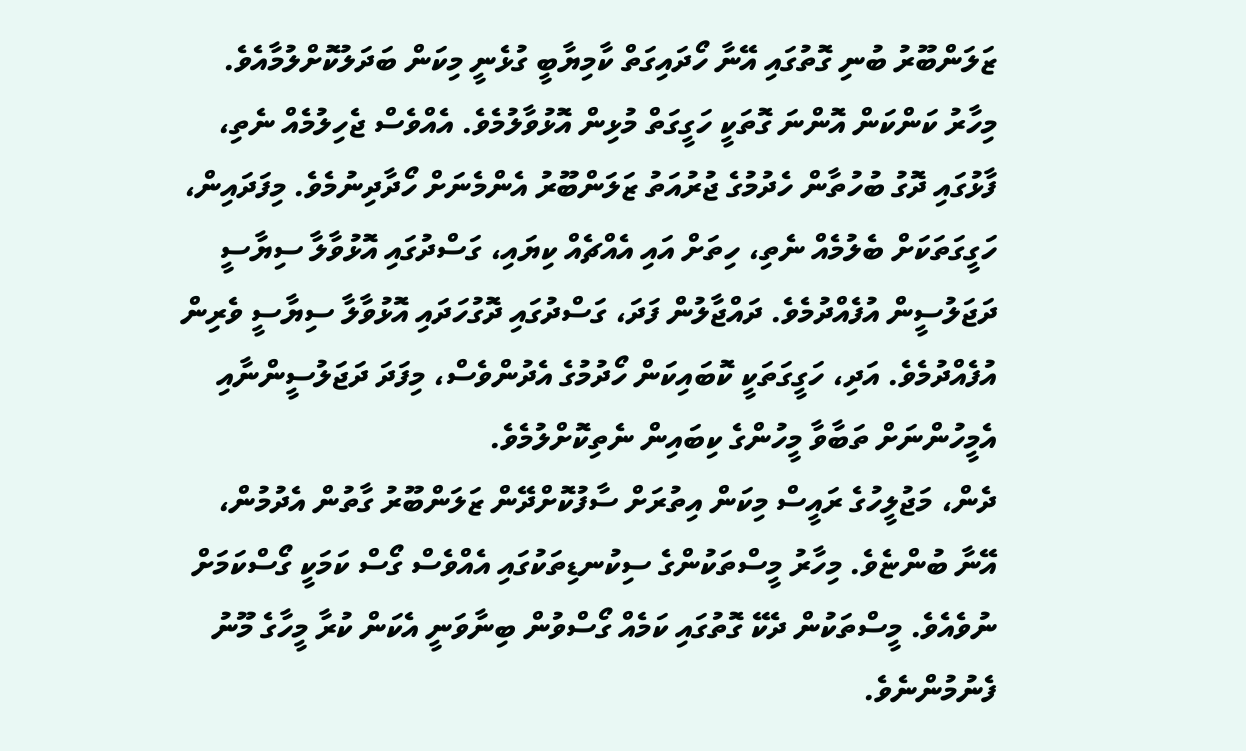ޒަލަންބޫރު ބުނި ގޮތުގައި އޭނާ ހޯދައިގަތް ކާމިޔާބީ ގުޅެނީ މިކަން ބަދަލުކޮށްލުމާއެވެ. މިހާރު ކަންކަން އޮންނަ ގޮތަކީ ހަގީގަތް މުޅިން އޮޅުވާލުމެވެ. އެއްވެސް ޖެހިލުމެއް ނެތި، ފާޅުގައި ދޮގު ބުހުތާން ހެދުމުގެ ޖުރުއަތު ޒަލަންބޫރު އެންމެނަށް ހޯދާދިނުމެވެ. މިފަދައިން، ހަގީގަތަކަށް ބެލުމެއް ނެތި، ހިތަށް އައި އެއްޗެއް ކިޔައި، ގަސްދުގައި އޮޅުވާލާ ސިޔާސީ ދަޖަލުސީން އުފެއްދުމެވެ. ދައްޖާލުން ފަދަ، ގަސްދުގައި ދޮގުހަދައި އޮޅުވާލާ ސިޔާސީ ވެރިން އުފެއްދުމެވެ. އަދި، ހަގީގަތަކީ ކޮބައިކަން ހޯދުމުގެ އެދުންވެސް، މިފަދަ ދަޖަލުސީންނާއި އެމީހުންނަށް ތަބާވާ މީހުންގެ ކިބައިން ނެތިކޮށްލުމެވެ.
ދެން، މަޖުލީހުގެ ރައީސް މިކަން އިތުރަށް ސާފުކޮށްދޭން ޒަލަންބޫރު ގާތުން އެދުމުން، އޭނާ ބުންޏެވެ. މިހާރު މީސްތަކުންގެ ސިކުނޑިތަކުގައި އެއްވެސް ގޯސް ކަމަކީ ގޯސްކަމަށް ނުވެއެވެ. މީސްތަކުން ދެކޭ ގޮތުގައި ކަމެއް ގޯސްވުން ބިނާވަނީ އެކަން ކުރާ މީހާގެ މޫނު ފެނުމުންނެވެ.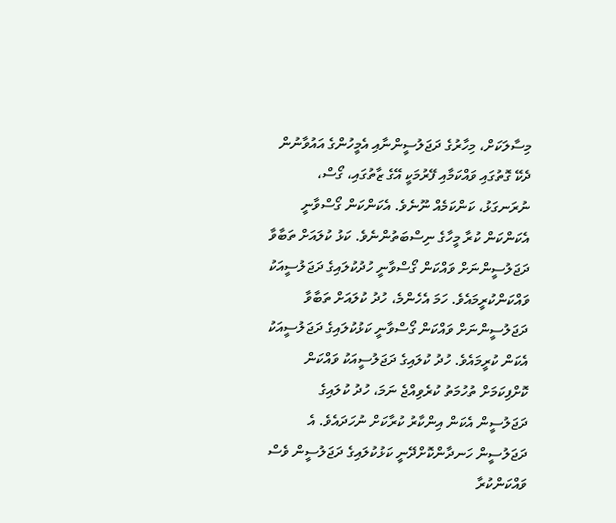މިސާލަކަށް، މިހާރުގެ ދަޖަލުސީންނާއި އެމީހުންގެ އައުވާނުން ދެކޭ ގޮތުގައި ވައްކަމާއި ފޭރުމަކީ އޭގެ ޒާތުގައި، ގޯސް، ނުރަނގަޅު، ކަންކަމެއް ނޫނެވެ. އެކަންކަން ގޯސްވާނީ އެކަންކަން ކުރާ މީހާގެ ނިސްބަތުންނެވެ. ކަޅު ކުލައަށް ތަބާވާ ދަޖަލުސީންނަށް ވައްކަން ގޯސްވާނީ ހުދުކުލައިގެ ދަޖަލުސީއަކު ވައްކަންކުރީމައެވެ. ހަމަ އެހެންމެ، ހުދު ކުލައަށް ތަބާވާ ދަޖަލުސީންނަށް ވައްކަން ގޯސްވާނީ ކަޅުކުލައިގެ ދަޖަލުސީއަކު އެކަން ކުރީމައެވެ. ހުދު ކުލައިގެ ދަޖަލުސީއަކު ވައްކަން ކޮށްފިކަމަށް ތުހުމަތު ކުރެވިއްޖެ ނަމަ، ހުދު ކުލައިގެ ދަޖަލުސީން އެކަން އިންކާރު ކުރާކަށް ނުހަދައެވެ. އެ ދަޖަލުސީން ހަނދާންކޮށްދޭނީ ކަޅުކުލައިގެ ދަޖަލުސީން ވެސް ވައްކަންކުރާ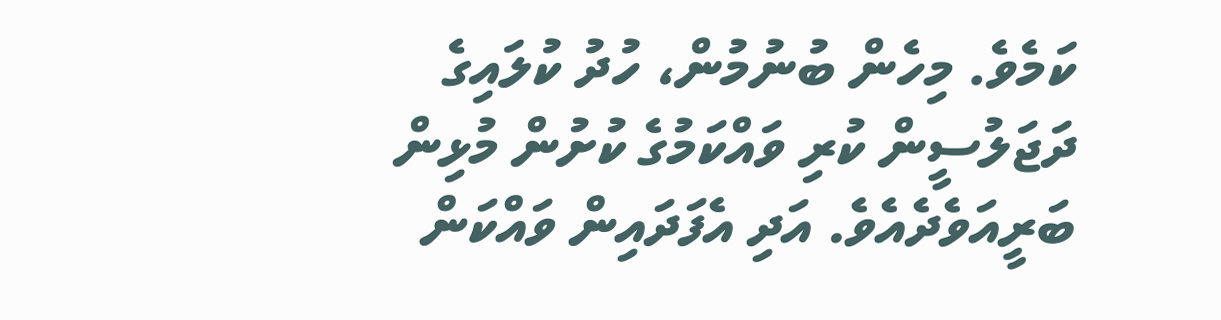ކަމެވެ. މިހެން ބުނުމުން، ހުދު ކުލައިގެ ދަޖަލުސީން ކުރި ވައްކަމުގެ ކުށުން މުޅިން ބަރީއަވެދެއެވެ. އަދި އެފަދައިން ވައްކަން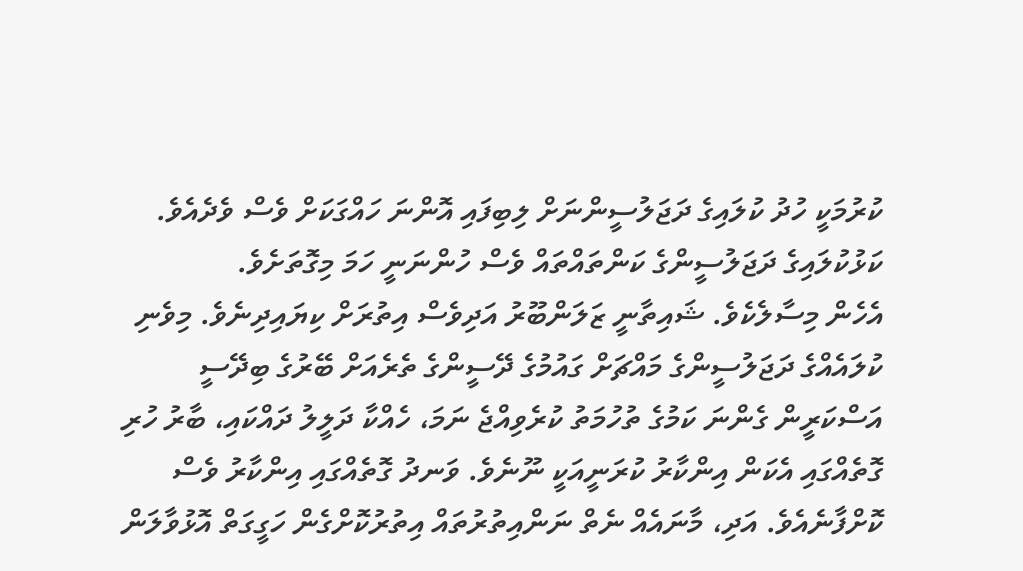ކުރުމަކީ ހުދު ކުލައިގެ ދަޖަލުސީންނަށް ލިބިފައި އޮންނަ ހައްގަކަށް ވެސް ވެދެއެވެ. ކަޅުކުލައިގެ ދަޖަލުސީންގެ ކަންތައްތައް ވެސް ހުންނަނީ ހަމަ މިގޮތަށެވެ.
އެހެން މިސާލެކެވެ. ޝައިތާނީ ޒަލަންބޫރު އަދިވެސް އިތުރަށް ކިޔައިދިނެވެ. މިވެނި ކުލައެއްގެ ދަޖަލުސީންގެ މައްޗަށް ގައުމުގެ ދޭސީންގެ ތެރެއަށް ބޭރުގެ ބިދޭސީ އަސްކަރީން ގެންނަ ކަމުގެ ތުހުމަތު ކުރެވިއްޖެ ނަމަ، ހެއްކާ ދަލީލު ދައްކައި، ބާރު ހުރި ގޮތެއްގައި އެކަން އިންކާރު ކުރަނީއަކީ ނޫނެވެ. ވަނދު ގޮތެއްގައި އިންކާރު ވެސް ކޮށްފާނެއެވެ. އަދި، މާނައެއް ނެތް ނަންއިތުރުތައް އިތުރުކޮށްގެން ހަގީގަތް އޮޅުވާލަން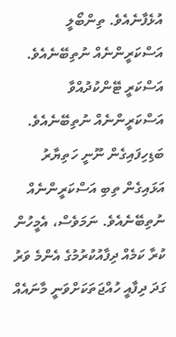އުޅެފާނެއެވެ. ތިންބޯލީ އަސްކަރީންނެއް ނުތިބޭނެއެވެ. އަސްކަރީ ޓޭންކުދުއްވާ އަސްކަރީންނެއް ނުތިބޭނެއެވެ. ބަޑިހިފައިގެން ނޫނީ ހަތިޔާރު އަޅައިގެން ތިބި އަސްކަރީންނެއް ނުތިބޭނެއެވެ. ނަމަވެސް، އެމީހުން ކުރާ ކަމެއް ދިފާއުކުރުމުގެ އެންމެ ވަރު ގަދަ ދިފާއީ ހުއްޖަތަކަށްވަނީ މާނައެއް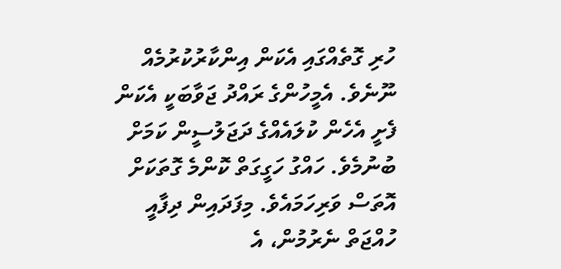ހުރި ގޮތެއްގައި އެކަން އިންކާރުކުރުމެއް ނޫނެވެ. އެމީހުންގެ ރައްދު ޖަވާބަކީ އެކަން ފެށީ އެހެން ކުލައެއްގެ ދަޖަލުސީން ކަމަށް ބުނުމެވެ. ހައްގު ހަގީގަތް ކޮންމެ ގޮތަކަށް އޮތަސް ވަރިހަމައެވެ. މިފަދައިން ދިފާއީ ހުއްޖަތް ނެރުމުން، އެ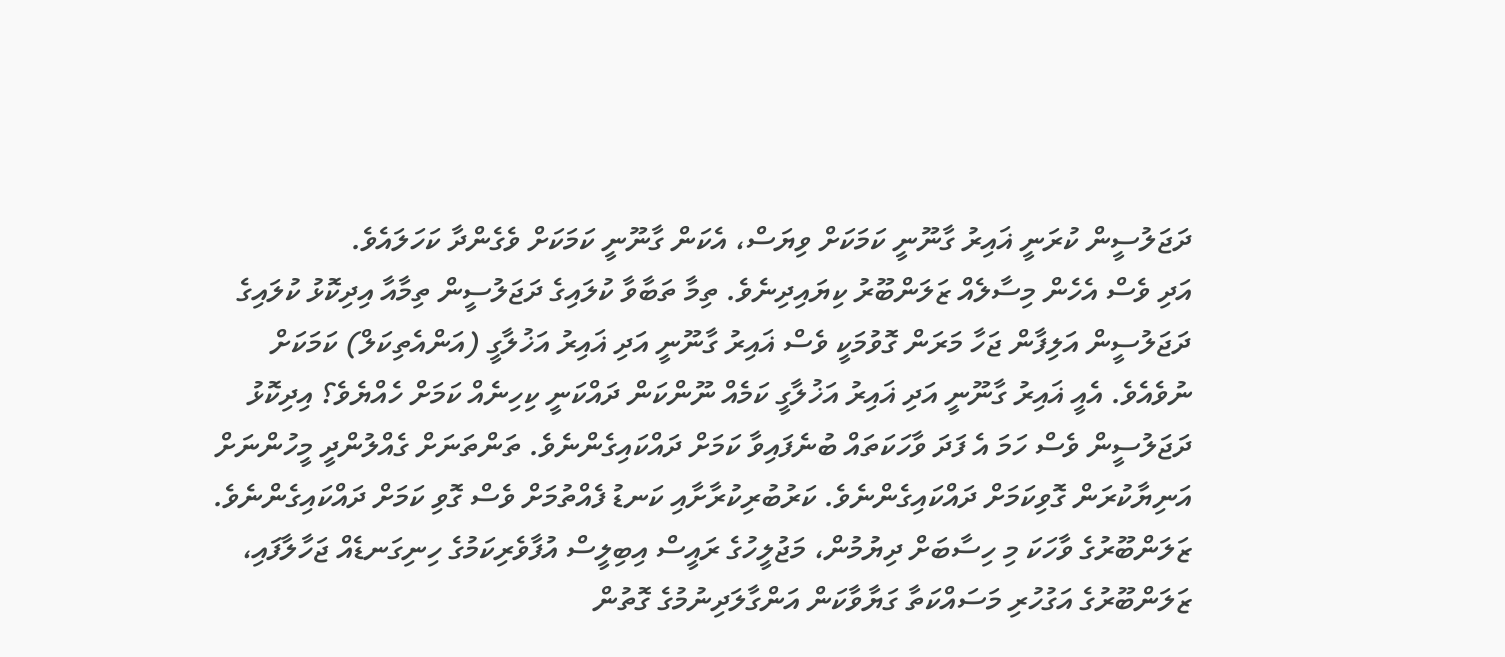ދަޖަލުސީން ކުރަނީ ޣައިރު ގާނޫނީ ކަމަކަށް ވިޔަސް، އެކަން ގާނޫނީ ކަމަކަށް ވެގެންދާ ކަހަލައެވެ.
އަދި ވެސް އެހެން މިސާލެއް ޒަލަންބޫރު ކިޔައިދިނެވެ. ތިމާ ތަބާވާ ކުލައިގެ ދަޖަލުސީން ތިމާއާ އިދިކޮޅު ކުލައިގެ ދަޖަލުސީން އަލިފާން ޖަހާ މަރަން ގޮވުމަކީ ވެސް ޣައިރު ގާނޫނީ އަދި ޣައިރު އަޚުލާގީ (އަންއެތިކަލް) ކަމަކަށް ނުވެއެވެ. އެއީ ޣައިރު ގާނޫނީ އަދި ޣައިރު އަޚުލާގީ ކަމެއް ނޫންކަން ދައްކަނީ ކިހިނެއް ކަމަށް ހެއްޔެވެ؟ އިދިކޮޅު ދަޖަލުސީން ވެސް ހަމަ އެ ފަދަ ވާހަކަތައް ބުނެފައިވާ ކަމަށް ދައްކައިގެންނެވެ. ތަންތަނަށް ގެއްލުންދީ މީހުންނަށް އަނިޔާކުރަން ގޮވިކަމަށް ދައްކައިގެންނެވެ. ކަރުބުރިކުރާށާއި ކަނޑު ފެއްތުމަށް ވެސް ގޮވި ކަމަށް ދައްކައިގެންނެވެ.
ޒަލަންބޫރުގެ ވާހަކަ މި ހިސާބަށް ދިޔުމުން، މަޖުލީހުގެ ރައީސް އިބިލީސް އުފާވެރިކަމުގެ ހިނިގަނޑެއް ޖަހާލާފައި، ޒަލަންބޫރުގެ އަގުހުރި މަސައްކަތާ ގަޔާވާކަން އަންގާލަދިނުމުގެ ގޮތުން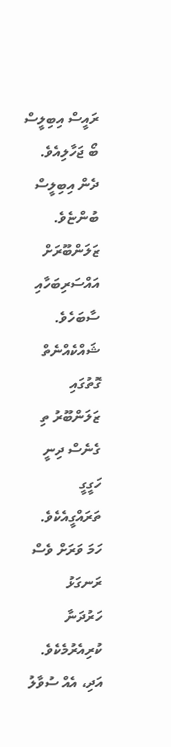ރައީސް އިބިލީސް ބޯ ޖަހާލިއެވެ. ދެން އިބިލީސް ބުންޏެވެ. ޒަލަންބޫރަށް އައްސަރިބަހާއި ސާބަހެވެ. ޝައްކެއްނެތް ގޮތުގައި ޒަލަންބޫރު ތި ގެނެސް ދިނީ ހަގީގީ ތަރައްގީއެކެވެ. ހަމަ ވަރަށް ވެސް ރަނގަޅު ހަރުދަނާ ކުރިއެރުމެކެވެ. އަދި، އެއް ސުވާލު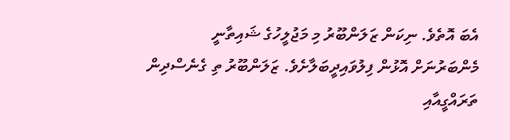އެބަ އޮތެވެ. ނިކަން ޒަލަންބޫރު މި މަޖުލީހުގެ ޝައިތާނީ މެންބަރުނަށް އޮޅުން ފިލުވައިދީބަލާށެވެ. ޒަލަންބޫރު ތި ގެނެސްދިން ތަރައްގީއާއި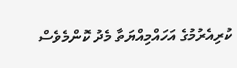ކުރިއެރުމުގެ އަހައްމިއްޔަތާ މެދު ކޮންމެވެސް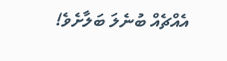އެއްޗެއް ބުނެލަ ބަލާށެވެ!